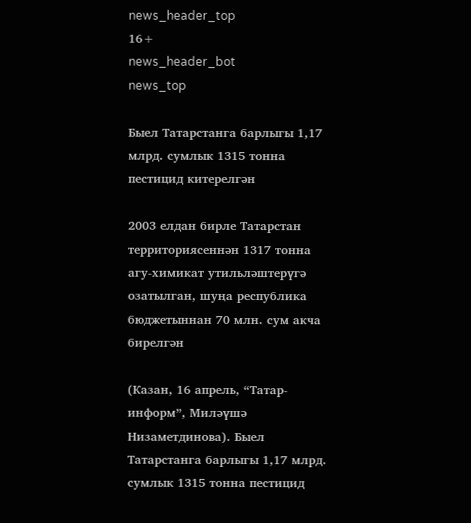news_header_top
16+
news_header_bot
news_top

Быел Татарстанга барлыгы 1,17 млрд. сумлык 1315 тонна пестицид китерелгән

2003 елдан бирле Татарстан территориясеннән 1317 тонна агу-химикат утильләштерүгә озатылган, шуңа республика бюджетыннан 70 млн. сум акча бирелгән

(Казан, 16 апрель, “Татар-информ”, Миләүшә Низаметдинова). Быел Татарстанга барлыгы 1,17 млрд. сумлык 1315 тонна пестицид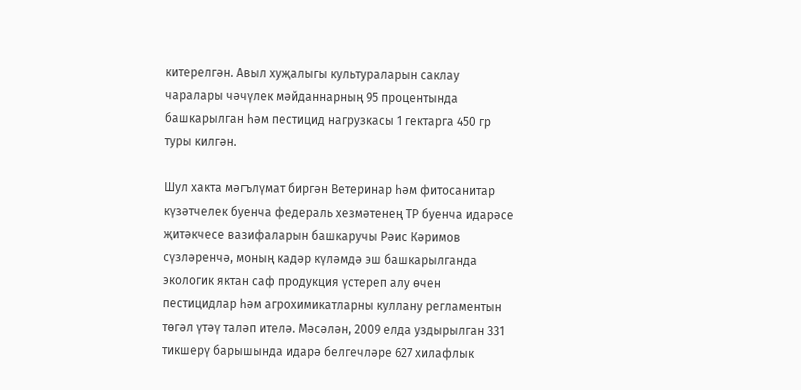китерелгән. Авыл хуҗалыгы культураларын саклау чаралары чәчүлек мәйданнарның 95 процентында башкарылган һәм пестицид нагрузкасы 1 гектарга 450 гр туры килгән.

Шул хакта мәгълүмат биргән Ветеринар һәм фитосанитар күзәтчелек буенча федераль хезмәтенең ТР буенча идарәсе җитәкчесе вазифаларын башкаручы Рәис Кәримов сүзләренчә, моның кадәр күләмдә эш башкарылганда экологик яктан саф продукция үстереп алу өчен пестицидлар һәм агрохимикатларны куллану регламентын төгәл үтәү таләп ителә. Мәсәлән, 2009 елда уздырылган 331 тикшерү барышында идарә белгечләре 627 хилафлык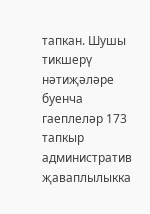тапкан. Шушы тикшерү нәтиҗәләре буенча гаеплеләр 173 тапкыр административ җаваплылыкка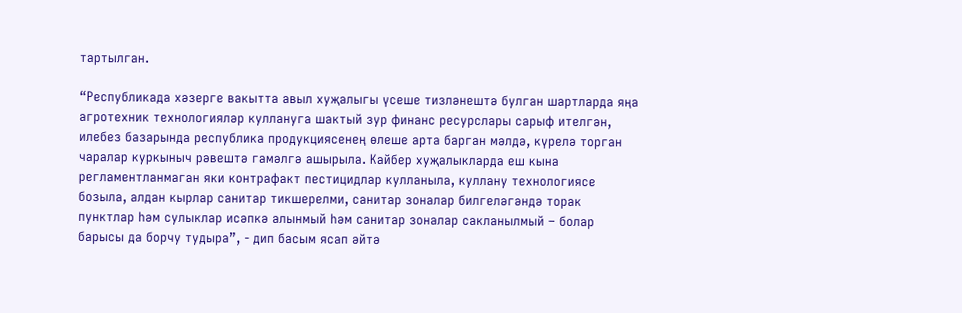тартылган.

“Республикада хәзерге вакытта авыл хуҗалыгы үсеше тизләнештә булган шартларда яңа агротехник технологияләр куллануга шактый зур финанс ресурслары сарыф ителгән, илебез базарында республика продукциясенең өлеше арта барган мәлдә, күрелә торган чаралар куркыныч рәвештә гамәлгә ашырыла. Кайбер хуҗалыкларда еш кына регламентланмаган яки контрафакт пестицидлар кулланыла, куллану технологиясе бозыла, алдан кырлар санитар тикшерелми, санитар зоналар билгеләгәндә торак пунктлар һәм сулыклар исәпкә алынмый һәм санитар зоналар сакланылмый – болар барысы да борчу тудыра”, - дип басым ясап әйтә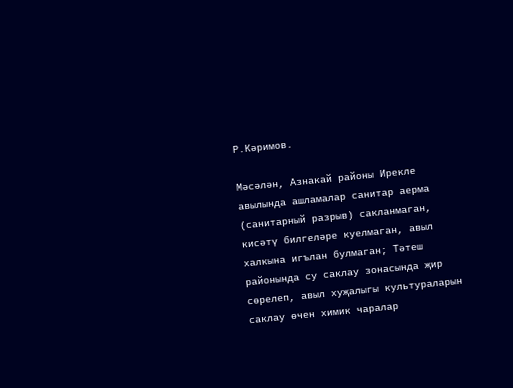Р.Кәримов.

Мәсәлән, Азнакай районы Ирекле авылында ашламалар санитар аерма (санитарный разрыв) сакланмаган, кисәтү билгеләре куелмаган, авыл халкына игълан булмаган; Тәтеш районында су саклау зонасында җир сөрелеп, авыл хуҗалыгы культураларын саклау өчен химик чаралар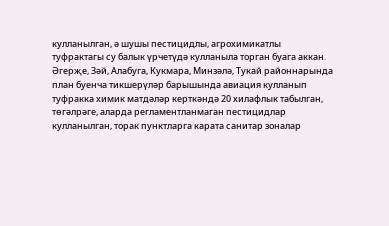кулланылган, ә шушы пестицидлы, агрохимикатлы туфрактагы су балык үрчетүдә кулланыла торган буага аккан. Әгерҗе, Зәй, Алабуга, Кукмара, Минзәлә, Тукай районнарында план буенча тикшерүләр барышында авиация кулланып туфракка химик матдәләр керткәндә 20 хилафлык табылган, төгәлрәге, аларда регламентланмаган пестицидлар кулланылган, торак пунктларга карата санитар зоналар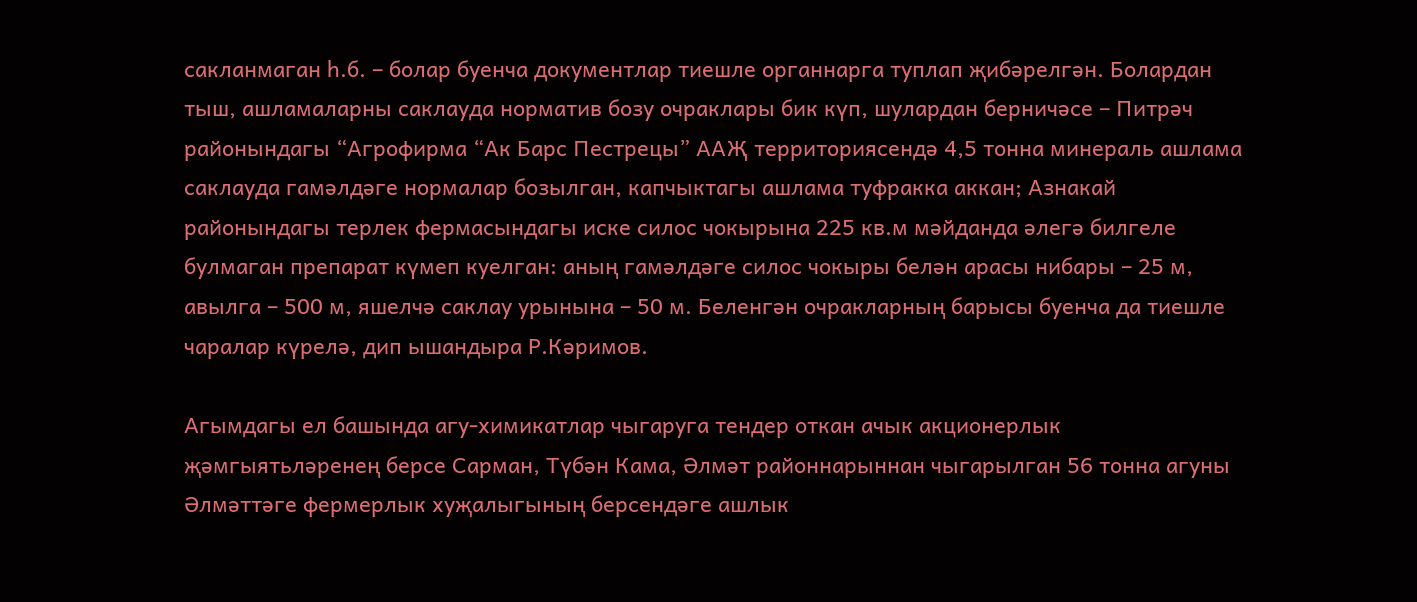сакланмаган һ.б. – болар буенча документлар тиешле органнарга туплап җибәрелгән. Болардан тыш, ашламаларны саклауда норматив бозу очраклары бик күп, шулардан берничәсе – Питрәч районындагы “Агрофирма “Ак Барс Пестрецы” ААҖ территориясендә 4,5 тонна минераль ашлама саклауда гамәлдәге нормалар бозылган, капчыктагы ашлама туфракка аккан; Азнакай районындагы терлек фермасындагы иске силос чокырына 225 кв.м мәйданда әлегә билгеле булмаган препарат күмеп куелган: аның гамәлдәге силос чокыры белән арасы нибары – 25 м, авылга – 500 м, яшелчә саклау урынына – 50 м. Беленгән очракларның барысы буенча да тиешле чаралар күрелә, дип ышандыра Р.Кәримов.

Агымдагы ел башында агу-химикатлар чыгаруга тендер откан ачык акционерлык җәмгыятьләренең берсе Сарман, Түбән Кама, Әлмәт районнарыннан чыгарылган 56 тонна агуны Әлмәттәге фермерлык хуҗалыгының берсендәге ашлык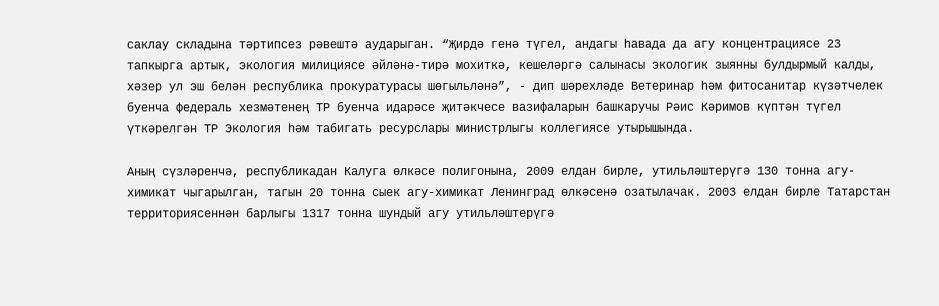саклау складына тәртипсез рәвештә аударыган. “Җирдә генә түгел, андагы һавада да агу концентрациясе 23 тапкырга артык, экология милициясе әйләнә-тирә мохиткә, кешеләргә салынасы экологик зыянны булдырмый калды, хәзер ул эш белән республика прокуратурасы шөгыльләнә”, - дип шәрехләде Ветеринар һәм фитосанитар күзәтчелек буенча федераль хезмәтенең ТР буенча идарәсе җитәкчесе вазифаларын башкаручы Рәис Кәримов күптән түгел үткәрелгән ТР Экология һәм табигать ресурслары министрлыгы коллегиясе утырышында.

Аның сүзләренчә, республикадан Калуга өлкәсе полигонына, 2009 елдан бирле, утильләштерүгә 130 тонна агу-химикат чыгарылган, тагын 20 тонна сыек агу-химикат Ленинград өлкәсенә озатылачак. 2003 елдан бирле Татарстан территориясеннән барлыгы 1317 тонна шундый агу утильләштерүгә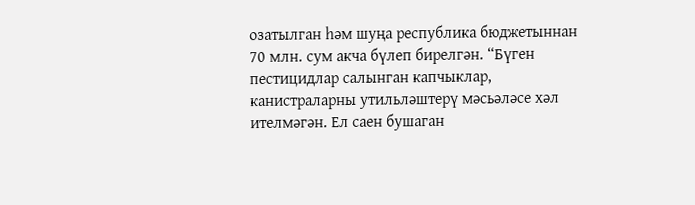озатылган һәм шуңа республика бюджетыннан 70 млн. сум акча бүлеп бирелгән. “Бүген пестицидлар салынган капчыклар, канистраларны утильләштерү мәсьәләсе хәл ителмәгән. Ел саен бушаган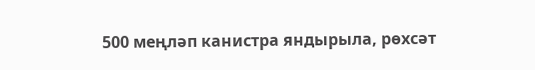500 меңләп канистра яндырыла, рөхсәт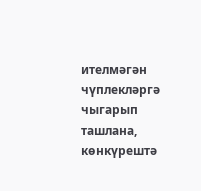ителмәгән чүплекләргә чыгарып ташлана, көнкүрештә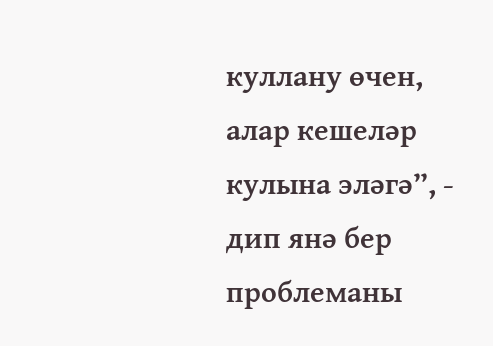куллану өчен, алар кешеләр кулына эләгә”, - дип янә бер проблеманы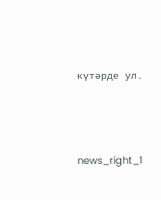күтәрде ул.




news_right_1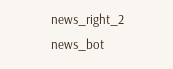news_right_2
news_bot